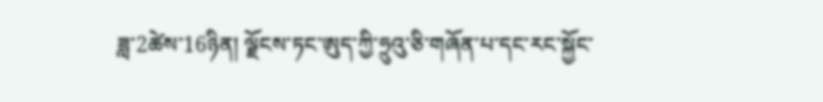ཟླ་2ཚེས་16ཉིན། ལྗོངས་ཏང་ཨུད་ཀྱི་ཧྲུའུ་ཅི་གཞོན་པ་དང་རང་སྐྱོང་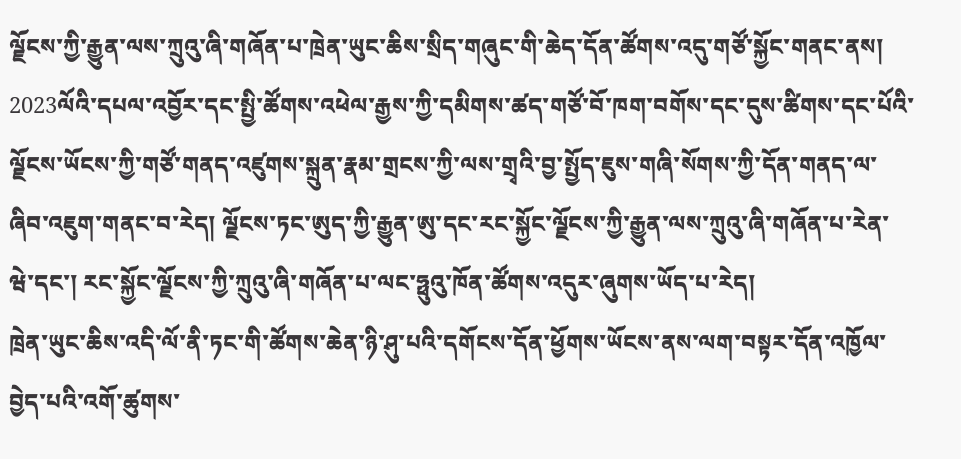ལྗོངས་ཀྱི་རྒྱུན་ལས་ཀྲུའུ་ཞི་གཞོན་པ་ཁྲེན་ཡུང་ཆིས་སྲིད་གཞུང་གི་ཆེད་དོན་ཚོགས་འདུ་གཙོ་སྐྱོང་གནང་ནས། 2023ལོའི་དཔལ་འབྱོར་དང་སྤྱི་ཚོགས་འཕེལ་རྒྱས་ཀྱི་དམིགས་ཚད་གཙོ་བོ་ཁག་བགོས་དང་དུས་ཚིགས་དང་པོའི་ལྗོངས་ཡོངས་ཀྱི་གཙོ་གནད་འཛུགས་སྐྲུན་རྣམ་གྲངས་ཀྱི་ལས་གྲྭའི་བྱ་སྤྱོད་ཇུས་གཞི་སོགས་ཀྱི་དོན་གནད་ལ་ཞིབ་འཇུག་གནང་བ་རེད། ལྗོངས་ཏང་ཨུད་ཀྱི་རྒྱུན་ཨུ་དང་རང་སྐྱོང་ལྗོངས་ཀྱི་རྒྱུན་ལས་ཀྲུའུ་ཞི་གཞོན་པ་རེན་ཝེ་དང་། རང་སྐྱོང་ལྗོངས་ཀྱི་ཀྲུའུ་ཞི་གཞོན་པ་ལང་ཧྥུའུ་ཁོན་ཚོགས་འདུར་ཞུགས་ཡོད་པ་རེད།
ཁྲེན་ཡུང་ཆིས་འདི་ལོ་ནི་ཏང་གི་ཚོགས་ཆེན་ཉི་ཤུ་པའི་དགོངས་དོན་ཕྱོགས་ཡོངས་ནས་ལག་བསྟར་དོན་འཁྱོལ་བྱེད་པའི་འགོ་ཚུགས་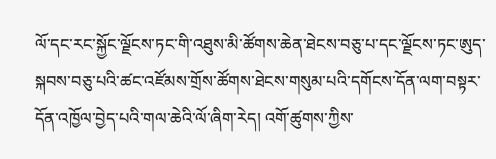ལོ་དང་རང་སྐྱོང་ལྗོངས་ཏང་གི་འཐུས་མི་ཚོགས་ཆེན་ཐེངས་བཅུ་པ་དང་ལྗོངས་ཏང་ཨུད་སྐབས་བཅུ་པའི་ཚང་འཛོམས་གྲོས་ཚོགས་ཐེངས་གསུམ་པའི་དགོངས་དོན་ལག་བསྟར་དོན་འཁྱོལ་བྱེད་པའི་གལ་ཆེའི་ལོ་ཞིག་རེད། འགོ་ཚུགས་ཀྱིས་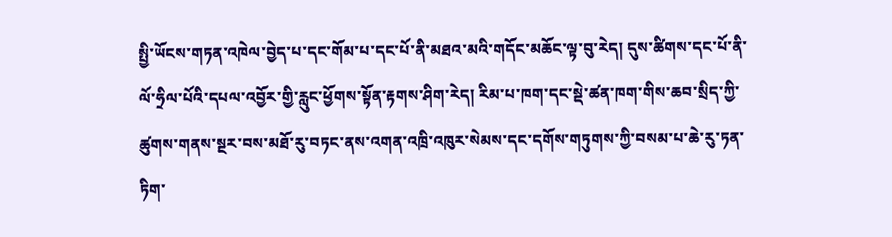སྤྱི་ཡོངས་གཏན་འཁེལ་བྱེད་པ་དང་གོམ་པ་དང་པོ་ནི་མཐའ་མའི་གདོང་མཆོང་ལྟ་བུ་རེད། དུས་ཚིགས་དང་པོ་ནི་ལོ་ཧྲིལ་པོའི་དཔལ་འབྱོར་གྱི་རླུང་ཕྱོགས་སྟོན་རྟགས་ཤིག་རེད། རིམ་པ་ཁག་དང་སྡེ་ཚན་ཁག་གིས་ཆབ་སྲིད་ཀྱི་ཚུགས་གནས་སྔར་བས་མཐོ་རུ་བཏང་ནས་འགན་འཁྲི་འཁུར་སེམས་དང་དགོས་གཏུགས་ཀྱི་བསམ་པ་ཆེ་རུ་ཏན་ཏིག་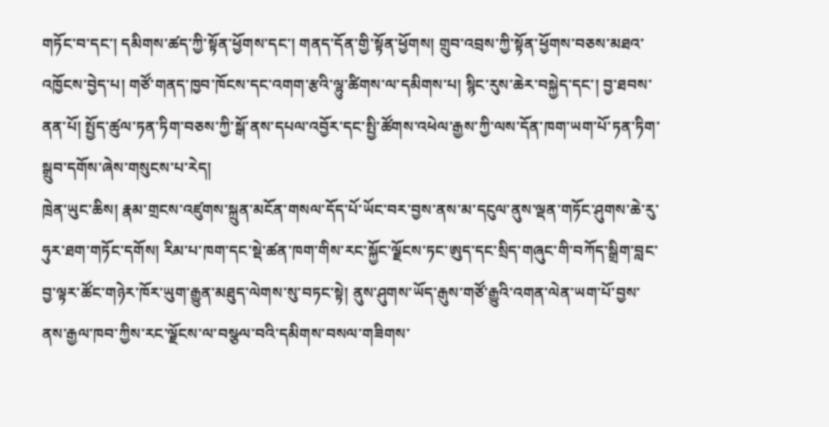གཏོང་བ་དང་། དམིགས་ཚད་ཀྱི་སྟོན་ཕྱོགས་དང་། གནད་དོན་གྱི་སྟོན་ཕྱོགས། གྲུབ་འབྲས་ཀྱི་སྟོན་ཕྱོགས་བཅས་མཐའ་འཁྱོངས་བྱེད་པ། གཙོ་གནད་ཁྱབ་ཁོངས་དང་འགག་རྩའི་ལྷུ་ཚིགས་ལ་དམིགས་པ། སྙིང་རུས་ཆེར་བསྐྱེད་དང་། བྱ་ཐབས་ནན་པོ། སྤྱོད་ཚུལ་ཏན་ཏིག་བཅས་ཀྱི་སྒོ་ནས་དཔལ་འབྱོར་དང་སྤྱི་ཚོགས་འཕེལ་རྒྱས་ཀྱི་ལས་དོན་ཁག་ཡག་པོ་ཏན་ཏིག་སྒྲུབ་དགོས་ཞེས་གསུངས་པ་རེད།
ཁྲེན་ཡུང་ཆིས། རྣམ་གྲངས་འཛུགས་སྐྲུན་མངོན་གསལ་དོད་པོ་ཡོང་བར་བྱས་ནས་མ་དངུལ་ནུས་ལྡན་གཏོང་ཤུགས་ཆེ་རུ་ཧུར་ཐག་གཏོང་དགོས། རིམ་པ་ཁག་དང་སྡེ་ཚན་ཁག་གིས་རང་སྐྱོང་ལྗོངས་ཏང་ཨུད་དང་སྲིད་གཞུང་གི་བཀོད་སྒྲིག་བླང་བྱ་ལྟར་ཚོང་གཉེར་ཁོར་ཡུག་རྒྱུན་མཐུད་ལེགས་སུ་བཏང་སྟེ། ནུས་ཤུགས་ཡོད་རྒུས་གཙོ་རྒྱུའི་འགན་ལེན་ཡག་པོ་བྱས་ནས་རྒྱལ་ཁབ་ཀྱིས་རང་ལྗོངས་ལ་བསྩལ་བའི་དམིགས་བསལ་གཟིགས་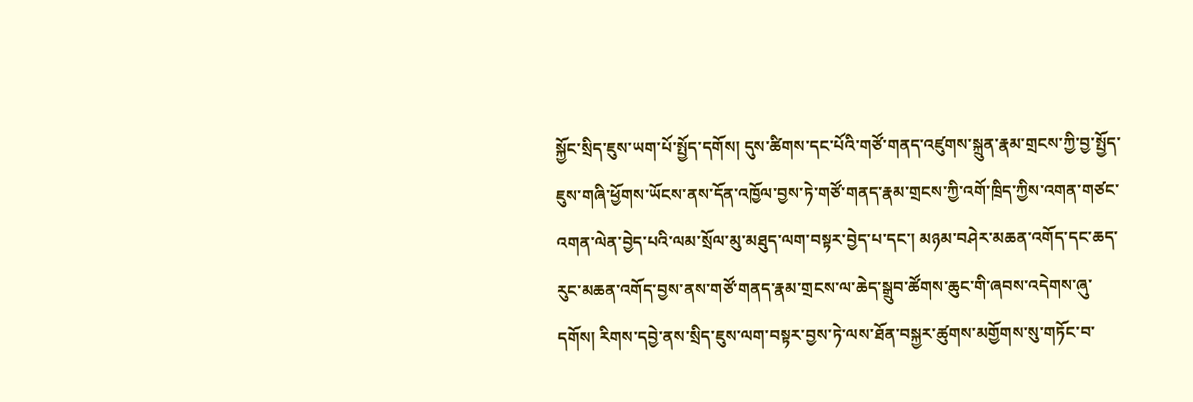སྐྱོང་སྲིད་ཇུས་ཡག་པོ་སྤྱོད་དགོས། དུས་ཚིགས་དང་པོའི་གཙོ་གནད་འཛུགས་སྐྲུན་རྣམ་གྲངས་ཀྱི་བྱ་སྤྱོད་ཇུས་གཞི་ཕྱོགས་ཡོངས་ནས་དོན་འཁྱོལ་བྱས་ཏེ་གཙོ་གནད་རྣམ་གྲངས་ཀྱི་འགོ་ཁྲིད་ཀྱིས་འགན་གཙང་འགན་ལེན་བྱེད་པའི་ལམ་སྲོལ་མུ་མཐུད་ལག་བསྟར་བྱེད་པ་དང་། མཉམ་བཤེར་མཆན་འགོད་དང་ཆད་རུང་མཆན་འགོད་བྱས་ནས་གཙོ་གནད་རྣམ་གྲངས་ལ་ཆེད་སྒྲུབ་ཚོགས་ཆུང་གི་ཞབས་འདེགས་ཞུ་དགོས། རིགས་དབྱེ་ནས་སྲིད་ཇུས་ལག་བསྟར་བྱས་ཏེ་ལས་ཐོན་བསྐྱར་ཚུགས་མགྱོགས་སུ་གཏོང་བ་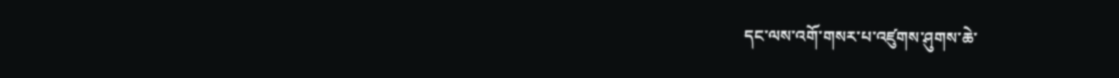དང་ལས་འགོ་གསར་པ་འཛུགས་ཤུགས་ཆེ་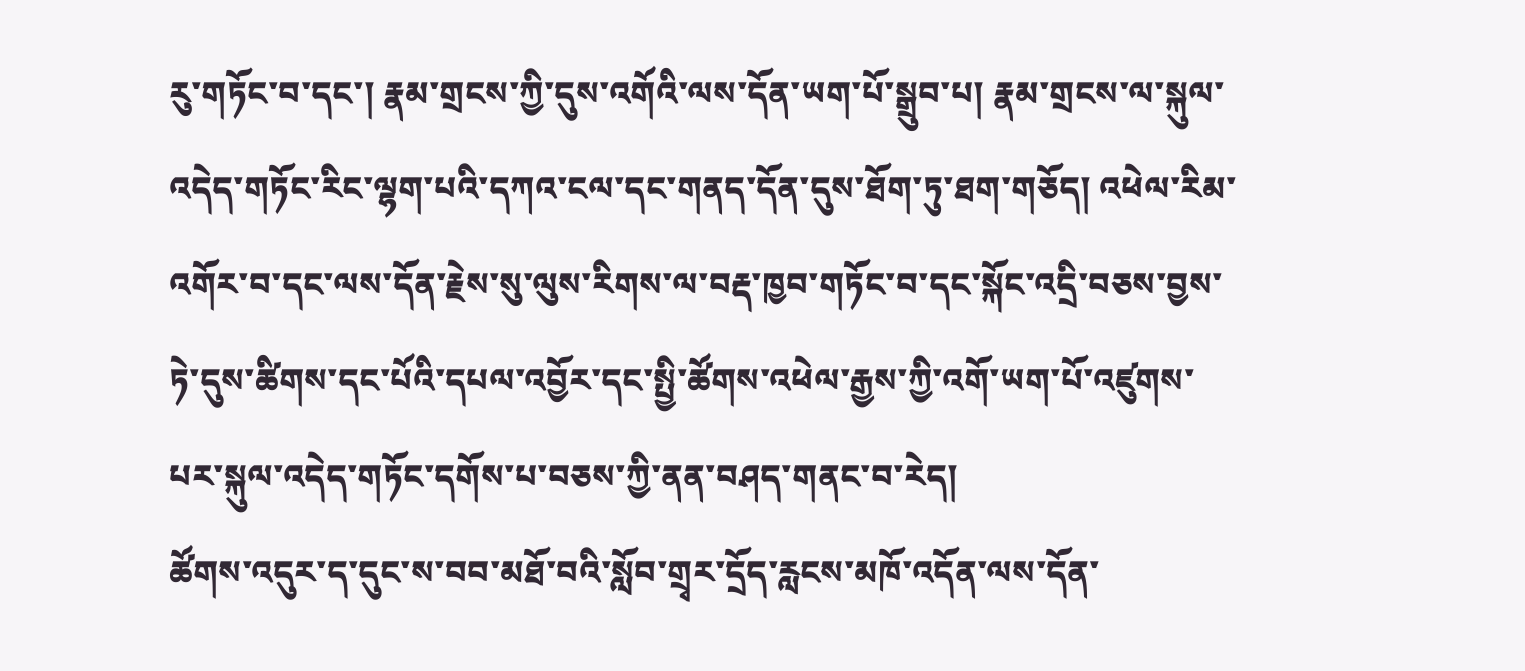རུ་གཏོང་བ་དང་། རྣམ་གྲངས་ཀྱི་དུས་འགོའི་ལས་དོན་ཡག་པོ་སྒྲུབ་པ། རྣམ་གྲངས་ལ་སྐུལ་འདེད་གཏོང་རིང་ལྷག་པའི་དཀའ་ངལ་དང་གནད་དོན་དུས་ཐོག་ཏུ་ཐག་གཅོད། འཕེལ་རིམ་འགོར་བ་དང་ལས་དོན་རྗེས་སུ་ལུས་རིགས་ལ་བརྡ་ཁྱབ་གཏོང་བ་དང་སྐོང་འདྲི་བཅས་བྱས་ཏེ་དུས་ཚིགས་དང་པོའི་དཔལ་འབྱོར་དང་སྤྱི་ཚོགས་འཕེལ་རྒྱས་ཀྱི་འགོ་ཡག་པོ་འཛུགས་པར་སྐུལ་འདེད་གཏོང་དགོས་པ་བཅས་ཀྱི་ནན་བཤད་གནང་བ་རེད།
ཚོགས་འདུར་ད་དུང་ས་བབ་མཐོ་བའི་སློབ་གྲྭར་དྲོད་རླངས་མཁོ་འདོན་ལས་དོན་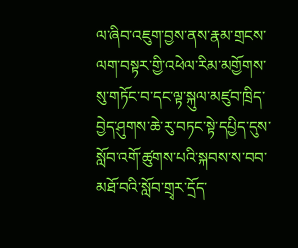ལ་ཞིབ་འཇུག་བྱས་ནས་རྣམ་གྲངས་ལག་བསྟར་གྱི་འཕེལ་རིམ་མགྱོགས་སུ་གཏོང་བ་དང་ལྟ་སྐུལ་མཛུབ་ཁྲིད་བྱེད་ཤུགས་ཆེ་རུ་བཏང་སྟེ་དཔྱིད་དུས་སློབ་འགོ་ཚུགས་པའི་སྐབས་ས་བབ་མཐོ་བའི་སློབ་གྲྭར་དྲོད་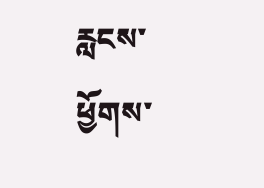རླངས་ཕྱོགས་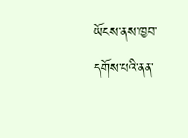ཡོངས་ནས་ཁྱབ་དགོས་པའི་ནན་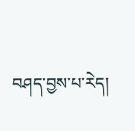བཤད་བྱས་པ་རེད།